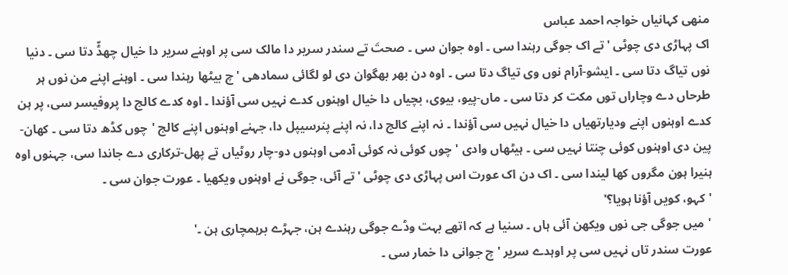منھی کہانیاں خواجہ احمد عباس
اک پہاڑی دی چوٹی 'تے اک جوگی رہندا سی ۔ اوہ جوان سی ۔ صحتَ تے سندر سریر دا مالک سی پر اوہنے سریر دا خیال چھڈّ دتا سی ۔ دنیا نوں تیاگ دتا سی ۔ ایشو-آرام نوں وی تیاگ دتا سی ۔ اوہ دن بھر بھگوان دی لو لگائی سمادھی 'چ بیٹھا رہندا سی ۔ اوہنے اپنے من نوں ہر طرحاں دے وچاراں توں مکت کر دتا سی ۔ ماں-پیو، بیوی، بچیاں دا خیال اوہنوں کدے نہیں سی آؤندا ۔ اوہ کدے کالج دا پروفیسر سی، پر ہن کدے اوہنوں اپنے ودیارتھیاں دا خیال نہیں سی آؤندا ۔ نہ اپنے کالج دا، نہ اپنے پنرسیپل دا، جہنے اوہنوں اپنے کالج 'چوں کڈھ دتا سی ۔ کھان-پین دی اوہنوں کوئی چنتا نہیں سی ۔ ہیٹھاں وادی 'چوں کوئی نہ کوئی آدمی اوہنوں دو-چار روٹیاں تے پھل-ترکاری دے جاندا سی، جہنوں اوہ ہنیرا ہون مگروں کھا لیندا سی ۔ اک دن اک عورت اس پہاڑی دی چوٹی 'تے آئی، جوگی نے اوہنوں ویکھیا ۔ عورت جوان سی ۔
'کہو، کویں آؤنا ہویا؟'
'میں جوگی جی نوں ویکھن آئی ہاں ۔ سنیا ہے کہ اتھے بہت وڈے جوگی رہندے ہن، جہڑے برہمچاری ہن ۔'
عورت سندر تاں نہیں سی پر اوہدے سریر 'چ جوانی دا خمار سی ۔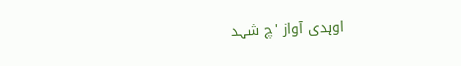اوہدی آواز 'چ شہد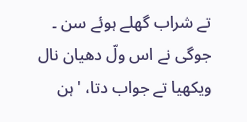تے شراب گھلے ہوئے سن ۔
جوگی نے اس ولّ دھیان نال ویکھیا تے جواب دتا، 'ہن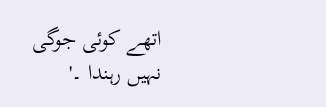اتھے کوئی جوگی نہیں رہندا ۔'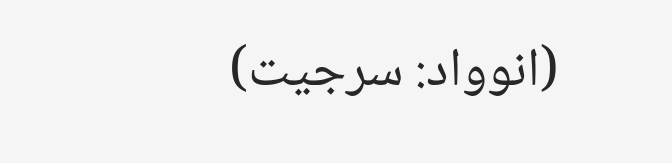(انوواد: سرجیت)